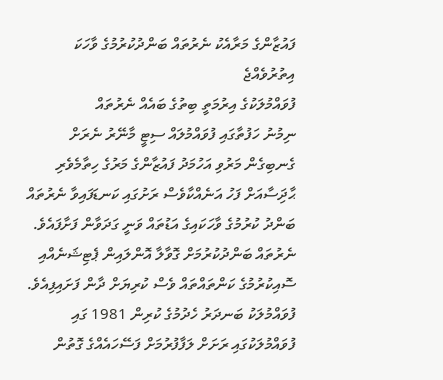ފައުޒާންގެ މަރާއެކު ނެރުތައް ބަންދުކުރުމުގެ ވާހަކަ އިތުރުވެއްޖެ
ފުވައްމުލަކުގެ އިރުމަތީ ބިތުގެ ބައެއް ނެރުތައް
ނިމުނު ހަފުތާގައި ފުވައްމުލައް ސިޓީ މާނޭރު ނެރަށް ގެނބިގެން މަރުވި އަހުމަދު ފައުޒާންގެ މަރުގެ ހިތާމެވެރި ޙާދަިސާއަށް ފަހު އަނެއްކާވެސް ރަށުގައި ކަނޑަފައިވާ ނެރުތައް ބަންދު ކުރުމުގެ ވާހަކައިގެ އަޑުތައް ވަނީ ގަދަވާން ފަށާފައެވެ. ނެރުތައް ބަންދުކުރުމަށް ގޮވާލާ އޮންލައިން ޕެޓިޝަނެއްއި ސޮއިކުރުމުގެ ކަންތައްތައް ވެސް ކުރިޔަށް ދާން ފަށައިފިއެވެ.
ފުވައްމުލަކު ބަނދަރު ހެދުމުގެ ކުރިން 1981 ގައި ފުވައްމުލަކުގައި ރަށަށް ލަފާފުރުމަށް ފަސޭހައެއްގެ ގޮތުން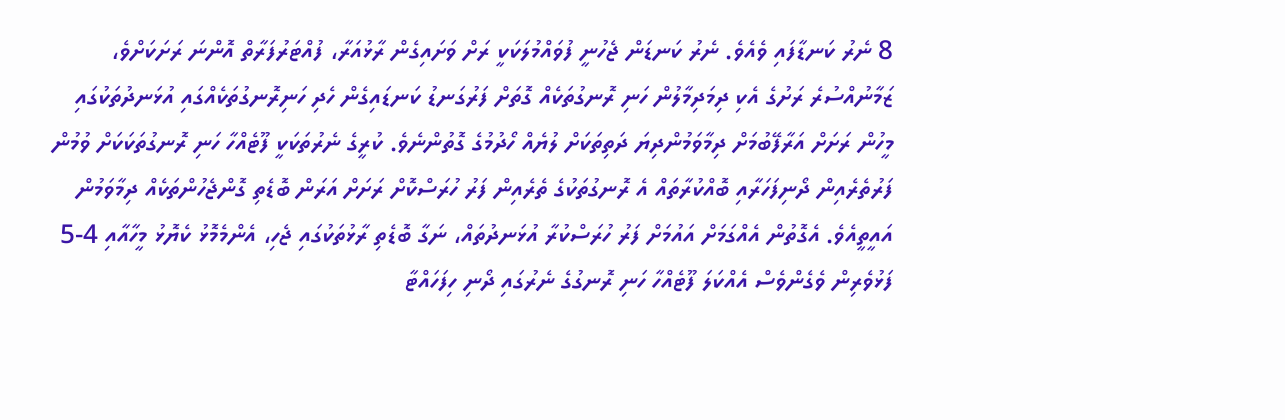8 ނެރު ކަނޑާފައި ވެއެވެ. ނެރު ކަނޑަން ޖެހުނީ ފުވައްމުލަކަކީ ރަށް ވަށައިގެން ރާޅުއަރާ، ފުއްޓަރުފަރާތް އޮންނަ ރަށަކަށްވެ، ޒަމާނުއްސުރެ ރަށުގެ އެކި ދިމަދިމާލުން ހަނި ރޮނގުތަކެއް ގޮތަށް ފަރުގަނޑު ކަނޑައިގެން ހެދި ހަނިރޮނގުތަކެއްގައި އުޅަނދުތަކުގައި މީހުން ރަށަށް އަރާފޭބުމަށް ދިމާވަމުންދިޔަ ދަތިތަކަށް ލުޔެއް ހޯދުމުގެ ގޮތުންނެވެ. ކުރީގެ ނެރުތަކަކީ ފޫޓެއްހާ ހަނި ރޮނގުތަކަކަށް ވުމުން ފަރުތެރެއިން ދޯނިފަހަރާއި ބޮއްކުރާތައް އެ ރޮނގުތަކުގެ ތެރެއިން ފަރު ހުރަސްކޮށް ރަށަށް އަރަން ބޮޑެތި ގޮންޖެހުންތަކެއް ދިމާވަމުން އައީތީއެވެ. އެގޮތުން އެއްގަމަށް އައުމަށް ފަރު ހުރަސްކުރާ އުޅަނދުތައް، ނަގާ ބޮޑެތި ރާޅުތަކުގައި ޖެހި، އެންމެމޮޅު ކެޔޮޅު މީހާއާއި 4-5 ފަޅުވެރިން ވެގެންވެސް އެއްކަލަ ފޫޓެއްހާ ހަނި ރޮނގުގެ ނެރުގައި ދޯނި ހިފަހައްޓާ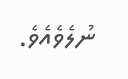ނުލެވެއެވެ.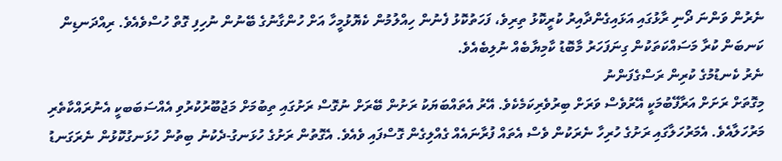ނެރުން ވަންނަ ދޯނި ރާޅުގައި އަޅައިގެންދާއިރު ކުރީކޮޅު ތިރިވެ، ފަހަތުކޮޅު ފެނުން ހިއްލުމުން ކެޔޮޅުމީހާ އަށް ހުންގާނުގެ ބޭނުން ނުހިފި ގޮތް ހުސްވެއެވެ. ރިއްދަނޑިން ކަނބަން ކުރާ މަސައްކަތަކުން ގިނަފަހަރު މާބޮޑު ކާމިޔާބެއް ނުލިބެއެވެ.
ނެރު ކެނޑުމުގެ ކުރިން ރަސްގެފަންނު
މިގޮތަށް ރަށަށް އަރާފޭބުމަކީ އޭރުވެސް ވަރަށް ބިރުވެރިކަމެކެވެ. އޭރު އެތައްބަޔަކު ރަށުން ބޭރަށް ނުގޮސް ރަށުގައި ތިބުމަށް މަޖުބޫރުކުރުވި އެއްސަބަބކީ އެނުރައްކާތެރި މަރުހަލާއެވެ. އެމަރުހަލާގައި ރަށުގެ ހުރިހާ ނެރަކުން ވެސް އެތައް ފުރާނައެއް ގެއްލިގެން ގޮސްފައި ވެއެވެ. އެގޮތުން ރަށުގެ ހުޅަނގު-ދެކުނު ބިތުން ހުޅަނގުކޮޅުން ނެރަގަނޑު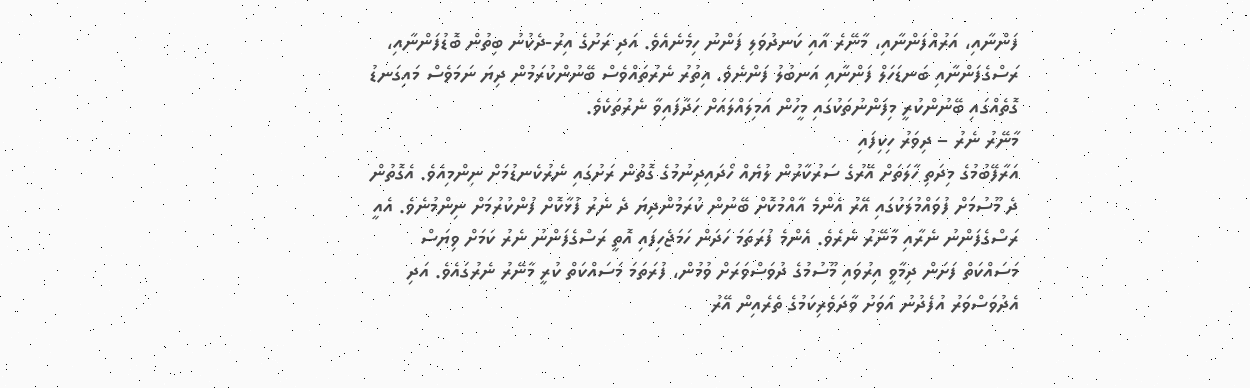ފަންނާއި، އަރުއްފަންނާއި، މާނޭރެ އާއި ކަނދުވަލި ފަންނު ހިމެނެއެވެ. އަދި ރަށުގެ އިރު-ދެކުނު ބިތުން ބޮޑުފަންނާއި، ރަސްގެފަންނާއި ބަނޑަހަލް ފަންނާއި އަނބުލު ފަންނެވެ. އިތުރު ނެރުތައްވެސް ބޭނުންކުރަމުން ދިޔަ ނަމަވެސް މައިގަނޑު ގޮތެއްގައި ބޭނުންކުރީ މިފަންނުތަކުގައި މީހުން އަމިލައްލައަށް ހަދާފައިވާ ނެރުތަކެވެ.
މާނޭރު ނެރު – ދިވަރު ހިކިފައި
އަރާފޭބުމުގެ މިދަތި ހާލަތަށް އޭރުގެ ސަރުކާރުން ލުޔެއް ހޯދައިދިނުމުގެ ގޮތުން ރަށުގައި ނެރުކެނޑުމަށް ނިންމިއެވެ. އެގޮތުން ދެ މޫސުމަށް ފުވައްމުލަކުގައި އޭރު އެންމެ އާއްމުކޮށް ބޭނުން ކުރަމުންދިޔަ ދެ ނެރު ފުޅާކޮށް ފުންކުރުމަށް ނިންމުނެވެ. އެއީ ރަސްގެފަންނު ނެރާއި މާނޭރު ނެރެވެ. އެންމެ ފުރަތަމަ ހަދަން ހަމަޖެހިފައި އޮތީ ރަސްގެފަންނު ނެރު ކަމަށް ވިޔަސް މަސައްކަތް ފަށަން ދިމާވީ އިރުވައި މޫސުމުގެ ދުވަސްވަރަށް ވުމުން، ފުރަތަމަ މަސައްކަތް ކުރީ މާނޭރު ނެރުގައެވެ. އަދި އެދުވަސްވަރު އުފެދުނު އަވަށު ވާދަވެރިކަމުގެ ތެރެއިން އޭރު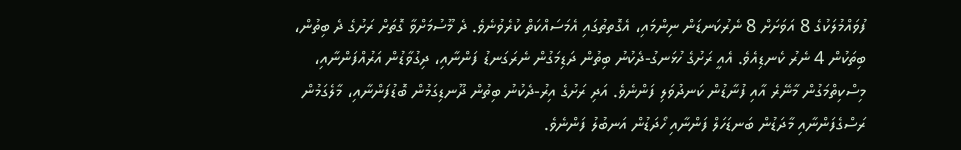ފުވައްމުލަކުގެ 8 އަވަށަށް 8 ނެރުކަނޑަން ނިންމައި، އެގޮތތުގައި އެމަސައްކަތް ކުރެވުނެވެ. ދެ މޫސުމަށްވާ ގޮތަށް ރަށުގެ ދެ ބިތުން، ބިތަކުން 4 ނެރު ކެނޑިއެވެ. އެއީ ރަށުގެ ހުޅަނގު-ދެކުނު ބިތުން ދަޑިމަގުން ނެރަގަނޑު ފަންނާއި، ދިގުވާޑުން އަރުއްފަންނާއި، މިސްކިތްމަގުން މާނޭރެ އާއި ފުނާޑުން ކަނދުވަލި ފަންނެވެ. އަދި ރަށުގެ އިރު-ދެކުނު ބިތުން ދޫނޑިގަމުން ބޮޑުފަންނާއި، މާލެގަމުން ރަސްގެފަންނާއި މާދަޑުން ބަނޑަހަލް ފަންނާއި ހޯދަޑުން އަނބުލު ފަންނެވެ.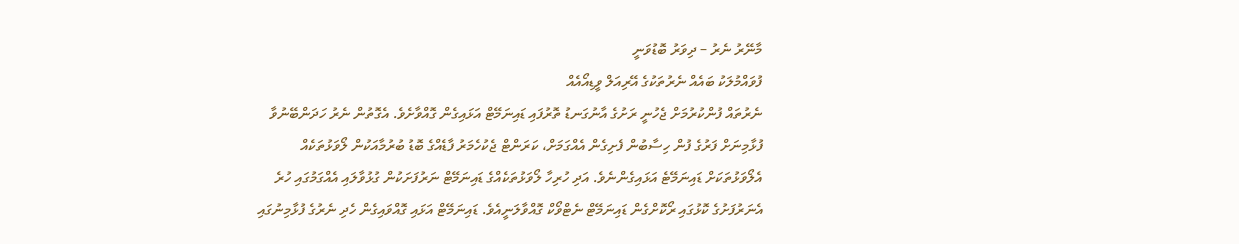މާނޭރު ނެރު – ދިވަރު ބޮޑުވަނީ
ފުވައްމުލަކު ބައެއް ނެރުތަކުގެ އޭރިއަލް ވީޑިއޯއެއް
ނެރުތައް ފުންކުރުމަށް ޖެހުނީ ރަށުގެ އާނުގަނޑު ތޮރުފައި ޑައިނަމޭޓް އަޅައިގެން ގޮއްވާށެވެ. އެގޮތުން ނެރު ހަދަންބޭނުވާ ފުޅާމިނަށް ފަރުގެ ފުން ހިސާބުން ފެށިގެން އެއްގަމަށް، ކަރަންޓް ޖެކުހެމަރު ފާޑެއްގެ ބޮޑު ބުރުމާއަކުން ލޯވަޅުތަކެއް އެލޯވަޅުތަކަށް ޑައިނަމޭޓެ އަޅައިގެންނެވެ. އަދި ހުރިހާ ލޯވަޅުތަކެއްގެ ޑައިނަމޭޓް ނަރުފަށަކުން ގުޅުވާލައި އެއްގަމުގައި ހުރެ އެނަރުފަށުގެ ކޮޅުގައި ރޯކޮށްގެން ޑައިނަމޭޓް ނެޓްވޯކް ގޮއްވާލަނީއެވެ. ޑައިނަމޭޓް އަޅައި ގޮއްވައިގެން ހެދި ނެރުގެ ފުޅާމިނުގައި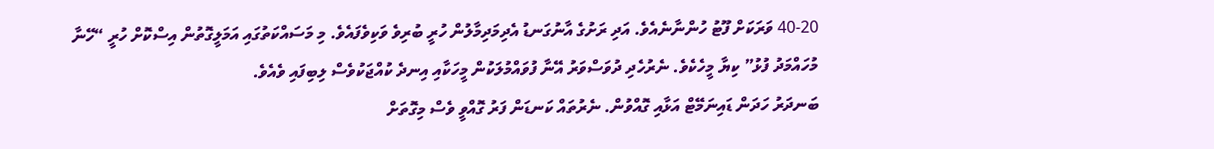40-20 ވަރަކަށް ފޫޓު ހުންނާނެއެވެ. އަދި ރަށުގެ އާނުގަނޑު އެދިމަދިމާލުން ހުރީ ބުރިވެ ވަކިވެފައެވެ. މި މަސައްކަތުގައި އަމަލީގޮތުން އިސްކޮށް ހުރީ “ހޭނާ މުހައްމަދު ފުޅު” ކިޔާ މީހެކެވެ. ނެރުހެދި ދުވަސްވަރު އޭނާ ފުވައްމުލަކުން މީހަކާއި އިނދެ ކުއްޖަކުވެސް ލިބިފައި ވެއެވެ.
ބަނދަރު ހަދަން ޑައިނަމޭޓް އަޅާއި ގޮއްވުން. ނެރުތައް ކަނޑަން ފަރު ގޮއްވީ ވެސް މިގޮތަށް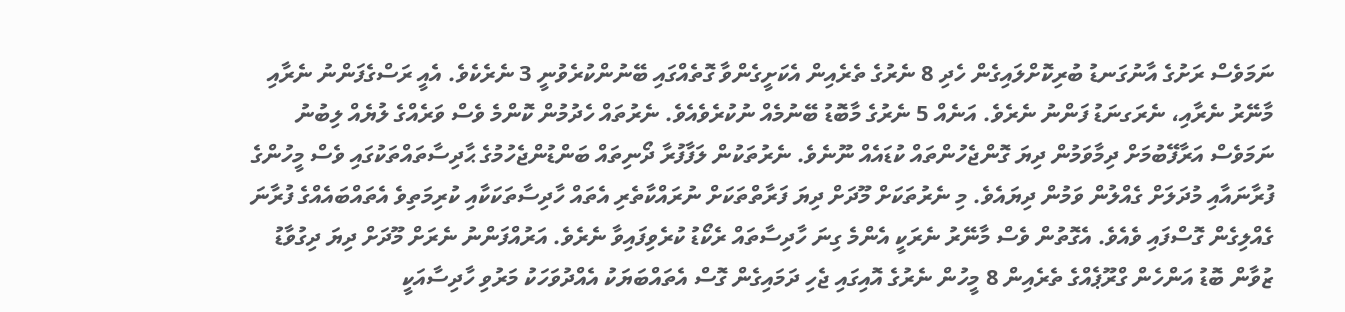ނަމަވެސް ރަށުގެ އާނުގަނޑު ބުރިކޮށްލައިގެން ހެދި 8 ނެރުގެ ތެރެއިން އެކަށީގެންވާ ގޮތެއްގައި ބޭނުންކުރެވުނީ 3 ނެރެކެވެ. އެއީ ރަސްގެފަންނު ނެރާއި މާނޭރު ނެރާއި، ނެރަގނަޑު ފަންނު ނެރެވެ. އަނެއް 5 ނެރުގެ މާބޮޑު ބޭނުމެއް ނުކުރެވެއެވެ. ނެރުތައް ހެދުމުން ކޮންމެ ވެސް ވަރެއްގެ ލުޔެއް ލިބުނު ނަމަވެސް އަރާފޭބުމަށް ދިމާވަމުން ދިޔަ ގޮންޖެހުންތައް ކުޑައެއް ނޫނެވެ. ނެރުތަކުން ލަފާފުރާ ދޯނިތައް ބަންޑުންޖެހުމުގެ ޙާދިސާތައްތަކުގައި ވެސް މީހުންގެ ފުރާނައާއި މުދަލަށް ގެއްލުން ވަމުން ދިޔައެވެ. މި ނެރުތަކަށް މޫދަށް ދިޔަ ފަރާތްތަކަށް ނުރައްކާތެރި އެތައް ހާދިސާތަކަކާއި ކުރިމަތިވެ އެތައްބައެއްގެ ފުރާނަ ގެއްލިގެން ގޮސްފައި ވެއެވެ. އެގޮތުން ވެސް މާނޭރު ނެރަކީ އެންމެ ގިނަ ހާދިސާތައް ރެކޯޑު ކުރެވިފައިވާ ނެރެވެ. އަރުއްފަންނު ނެރަށް މޫދަށް ދިޔަ ދިގުވާޑު ޒުވާން ބޮޑު އަންހެން ގްރޫޕެއްގެ ތެރެއިން 8 މީހުން ނެރުގެ އޮއިގައި ޖެހި ދަމައިގެން ގޮސް އެތައްބަޔަކު އެއްދުވަހަކު މަރުވި ހާދިސާއަކީ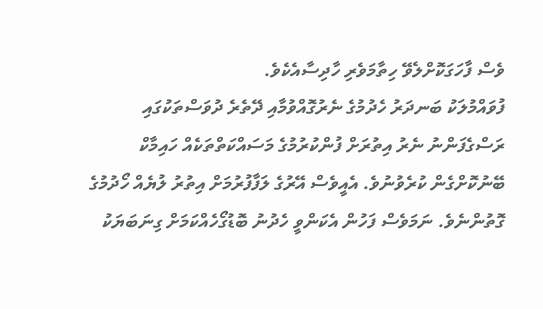ވެސް ފާހަގަކޮށްލެވޭ ހިތާމަވެރި ހާދިސާއެކެވެ.
ފުވައްމުލަކު ބަނދަރު ހެދުމުގެ ނެރުގޮއްވުމާއި ދޭތެރެ ދުވަސްތަކުގައި ރަސްގެފަންނު ނެރު އިތުރަށް ފުންކުރުމުގެ މަސައްކަތްތަކެއް ހައިމާކް ބޭނުކޮށްގެން ކުރެވުނުވެ. އެއީވެސް އޭރުގެ ލަފާފުރުމަށް އިތުރު ލުޔެއް ހޯދުމުގެ ގޮތުންނެވެ. ނަމަވެސް ފަހުން އެކަންވީ ހެދުނު ބޮޑުގޯހެއްކަމަށް ގިނަބަޔަކު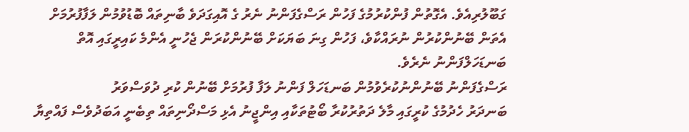ގަބޫލުރިއެވެ. އެގޮތުން ފުންކުރުމުގެ ފަހުން ރަސްގެފަންނު ނެރު ގެ އޮއިގަދަވެ ބާނިތައް ބޮޑުވުމުން ލަފާފުރުމަށް އެތަން ބޭނުންކުރުން ނުރައްކާވެ، ފަހުން ގިނަ ބަޔަކަށް ބޭނުންކުރަން ޖެހުނީ އެންމެ ކައިރީގައި އޮތް ބަނޑަހަލްފަންނު ނެރެވެ.
ރަސްގެފަންނު ބޭނުންނުކުރެވުމުން ބަނޑަހަލް ފަންނު ލަފާ ފުރުމަށް ބޭނުން ކުރި ދުވަސްވަރު
ބަނދަރު ހެދުމުގެ ކުރީގައި މާލެ ދަތުރުކުރާ ބޯޓުތަކާއި އިންޖީނު އެޅި މަސްދޯނިތައް ތިބެނީ އަބަދުވެސް ފައްތިޔާ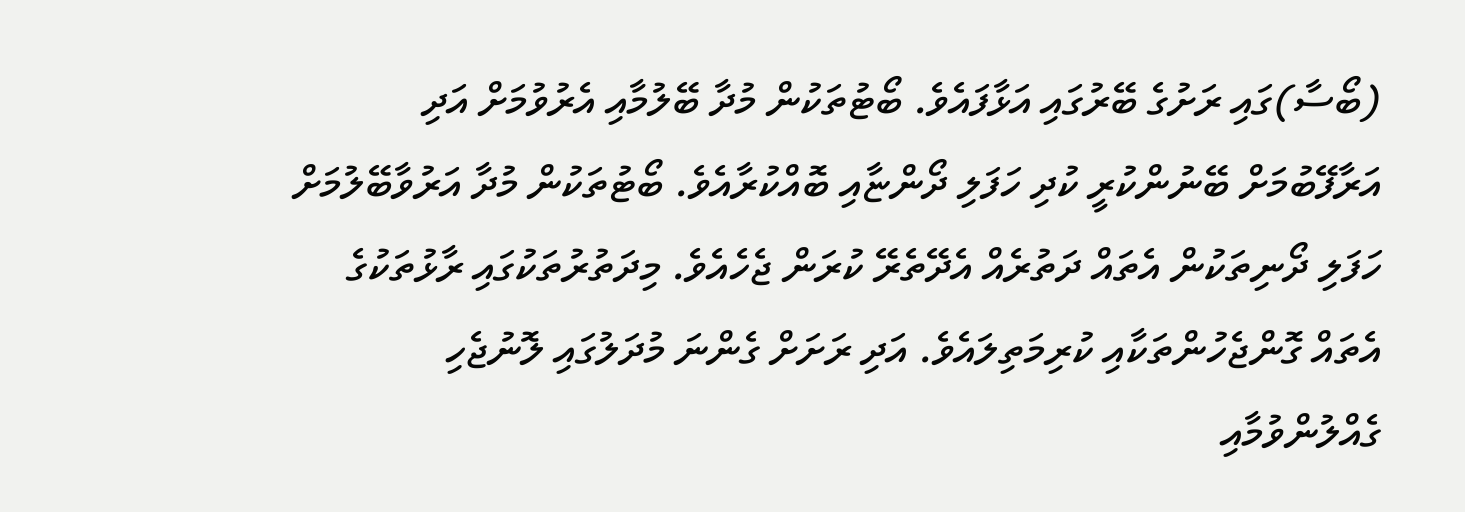(ބޯސާ)ގައި ރަށުގެ ބޭރުގައި އަޅާފައެވެ. ބޯޓުތަކުން މުދާ ބޭލުމާއި އެރުވުމަށް އަދި އަރާފޭބުމަށް ބޭނުންކުރީ ކުދި ހަފަލި ދޯންޏާއި ބޮއްކުރާއެވެ. ބޯޓުތަކުން މުދާ އަރުވާބޭލުމަށް ހަފަލި ދޯނިތަކުން އެތައް ދަތުރެއް އެދޭތެރޭ ކުރަން ޖެހެއެވެ. މިދަތުރުތަކުގައި ރާޅުތަކުގެ އެތައް ގޮންޖެހުންތަކާއި ކުރިމަތިލައެވެ. އަދި ރަށަށް ގެންނަ މުދަލުގައި ލޮނުޖެހި ގެއްލުންވުމާއި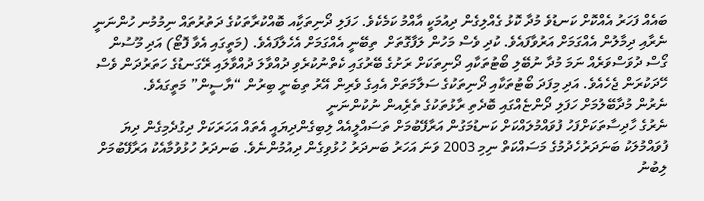ބައެއް ފަހަރު އެއްކޮށް ކަނޑުވެ މުދާ ކޮޅު ގެއްލިގެން ދިއުމަކީ އާއްމު ކަމެކެވެ. ހަފަލި ދޯނިތަކާިއ ބޮއްކުރާތަކުގެ ދަތުރުތައް ނިމުމުނ ހުންނަނީ ނެރާއި ދިމާލުން އެއްގަމަށް އަރުވާފައެވެ. ކުދި ވެސް މަހުން ލަފާގޮތަށް  ތިބޭނީ އެއްގަމަށް އެހެލާފައެވެ. (މަތީގައި އެވާ ފޮޓޯ) އަދި މޫސުން ގޯސް ދުވަސްވަރެއް ނަމަ މުދާ ނުބޭލި ބޯޓުތަކާއި ދޯނިތަކަށް ރަށުގެ ބޭރުގައި ކެތްނުކުރެވި ދުއްވާލަ ދުއްވާލައި ރޭގަނޑުގެ ހަތަރުދަން ވެސް ހޭދަކުރަން ޖެހެއެވެ. އަދި މިފަދަ ބޯޓުތަކާއި ދޯނިތަކުގެ ސަލާމަތަށް އެއިގެ ވެރިން އޭރު ތިބެނީ ބިރުން “ޔާސީން” މަތީގައެވެ.
ނެރުން މުދާބޭލުމަށް ހަފަލި ދޯންޏެއްގައި ބޮދެތި ރާޅުތަކުގެ ތެރެިއން ނުކުންނަނީ
ނެރުގެ ހާދިސާތަކަށްފަހު ފުވައްމުލައްކަށް ކަނޑުމަގުން އަރާފޭބުމަށް ތަސައްލީއެއް ލިބިގެންދިޔައީ އެތައް އަހަރަކަށް ދިގުދެމިގެން ދިޔަ ފުވައްމުލަކު ބަނަދަރުހެދުމުގެ މަސައްކަތް ނިމި 2003 ވަނަ އަހަރު ބަނދަރު ހުޅުވިގެން ދިއުމުންނެވެ. ބަނދަރު ހުޅުވުމާއެކު އަރާފޭބުމަށް ލިބުނު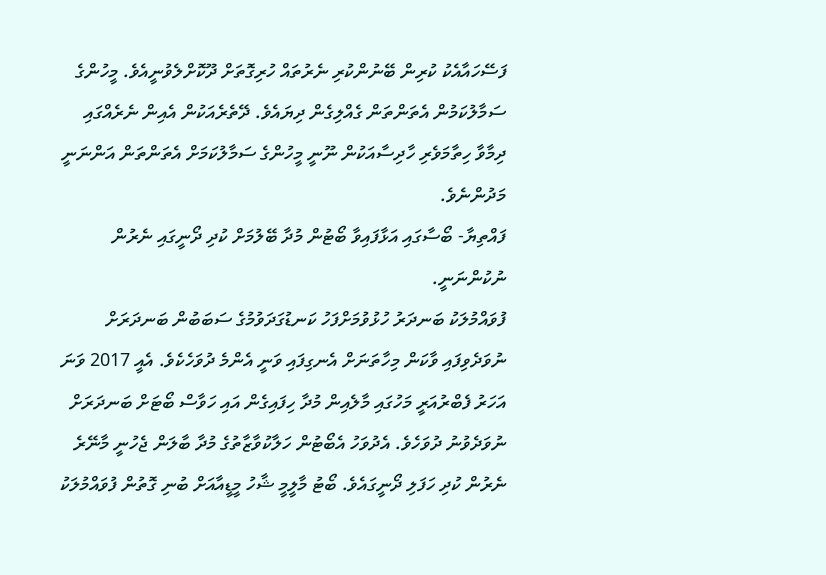ފަސޭހައާއެކު ކުރިން ބޭނުންކުރި ނެރުތައް ހުރިގޮތަށް ދޫކޮށްލެވުނީއެވެ. މީހުންގެ ސަމާލުކަމުން އެތަންތަން ގެއްލިގެން ދިޔައެވެ. ދޭތެރެއަކުން އެއިން ނެރެއްގައި ދިމާވާ ހިތާމަވެރި ހާދިސާއަކުން ނޫނީ މީހުންގެ ސަމާލުކަމަށް އެތަންތަން އަންނަނީ މަދުންނެވެ.
ފައްތިޔާ- ބޯސާގައި އަޅާފައިވާ ބޯޓުން މުދާ ބޭލުމަށް ކުދި ދޯނީގައި ނެރުން ނުކުންނަނީ.
ފުވައްމުލަކު ބަނދަރު ހުޅުވުމަށްފަހު ކަނޑުގަދަވުމުގެ ސަބަބުން ބަނދަރަށް ނުވަދެވިފައި ވާކަން މިހާތަނަށް އެނގިފައި ވަނީ އެންމެ ދުވަހެކެވެ. އެއީ 2017 ވަނަ އަހަރު ފެބްރުއަރީ މަހުގައި މާލެއިން މުދާ ހިފައިގެން އައި ހަވާސް ބޯޓަށް ބަނދަރަށް ނުވަދެވުނު ދުވަހެވެ. އެދުވަހު އެބޯޓުން ހަލާކުވާޒާތުގެ މުދާ ބާލަން ޖެހުނީ މާނޭރެ ނެރުން ކުދި ހަފަލި ދޯނީގައެވެ. ބޯޓު މާލީމީ ޝާހު މީޑީއާއަށް ބުނި ގޮތުން ފުވައްމުލަކު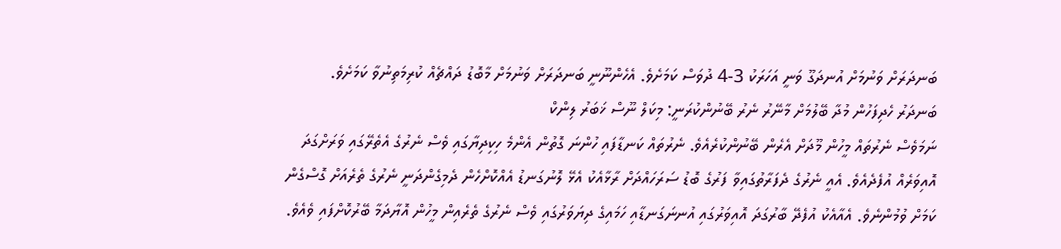ބަނދަރަށް ވަނުމަށް އުނދަގޫ ވަނީ އަހަރަކު 3-4 ދުވަސް ކަމަށެވެ. އެހެންނޫނީ ބަނދަރަށް ވަނުމަށް މާބޮޑު ދައްޗެއް ކުރިމަތިނުވާ ކަމަށެވެ.
ބަނދަރު ހެދިފަހުން މުދާ ބޭލުމަށް މާނޭރު ނެރު ބޭނުންކުރަނީ: މިކަލް ނޫސް ޚަބަރު ލިންކް
ނަމަވެސް ނެރުތައް މީހުން މޫދަށް އެރެން ބޭނުންކުރެއެވެ. ނެރުތައް ކަނޑާފައި ހުންނަ ގޮތުން އެންމެ ހިކިދިޔާގައި ވެސް ނެރުގެ އެތެރޭގައި ވަރަށްގަދަ އޮއިވަރެއް އުފެދެއެވެ. އެއީ ނެރުގެ ދެފަރާތުގައިވާ ފަރުގެ ބޮޑު ސަރަހައްދަށް ރާޅާއެކު އެޅޭ ލޮނުގަނޑު އެއްކޮށްހެން ދެމިގެންދަނީ ނެރުގެ ތެރެއަށް ގޮސްގެން ކަމަށް ވުމުންނެވެ. އެއާއެކު އުފެދޭ ބާރުގަދަ އޮއިވަރުގައި އުނނަގަނޑާއި ހަމައިގެ ދިޔަވަރުގައި ވެސް ނެރުގެ ތެރެއިން މީހުން އޮޔާދަމާ ބޭރުކޮށްފައި ވެއެވެ.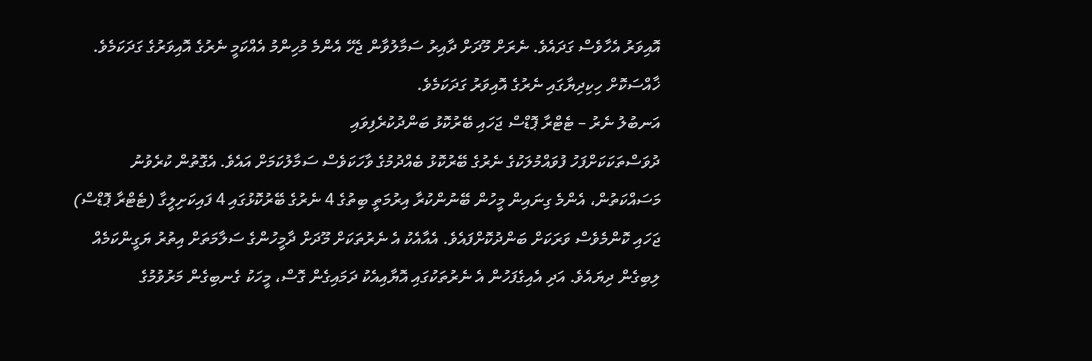އޮއިވަރު އެހާވެސް ގަދައެވެ. ނެރަށް މޫދަށް ދާއިރު ސަމާލުވާން ޖެހޭ އެންމެ މުހިންމު އެއްކަމީ ނެރުގެ އޮއިވަރުގެ ގަދަކަމެވެ. ޚާއްސަކޮށް ހިކިދިޔާގައި ނެރުގެ އޮއިވަރު ގަދަކަމެވެ.
އަނބުލު ނެރު – ޓެޓްރާ ޕޮޑްސް ޖަހައި ބޭރުކޮޅު ބަންދުކުރެފިވައި
ދުވަސްތަކަކަށްފަހު ފުވައްމުލަކުގެ ނެރުގެ ބޭރުކޮޅު ބެއްދުމުގެ ވާހަކަވެސް ސަމާލުކަމަށް އައެވެ. އެގޮތުން ކުރެވުނު މަސައްކަތުން، އެންމެ ގިނައިން މީހުން ބޭނުންކުރާ އިރުމަތީ ބިތުގެ 4 ނެރުގެ ބޭރުކޮޅުގައި 4 ފައިކަށިލީގާ (ޓެޓްރާ ޕޮޑްސް) ޖަހައި ކޮންމެވެސް ވަރަކަށް ބަންދުކޮށްފައެވެ. އެއާއެކު އެ ނެރުތަކަށް މޫދަށް ދާމީހުންގެ ސަލާމަތަށް އިތުރު ޔަގީންކަމެއް ލިބިގެން ދިޔައެވެ. އަދި އެއިގެފަހުން އެ ނެރުތަކުގައި އޮޔާއިއެކު ދަމައިގެން ގޮސް، މީހަކު ގެނބިގެން މަރުވުމުގެ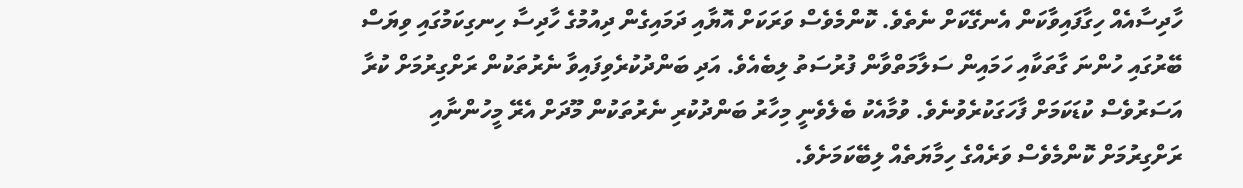ހާދިސާއެއް ހިގާފައިވާކަން އެނގޭކަށް ނެތެވެ. ކޮންމެވެސް ވަރަކަށް އޮޔާއި ދަމައިގެން ދިއުމުގެ ހާދިސާ ހިނގިކަމުގައި ވިޔަސް ބޭރުގައި ހުންނަ ގާތަކާއި ހަމައިން ސަލާމަތްވާން ފުރުސަތު ލިބެއެވެ. އަދި ބަންދުކުރެވިފައިވާ ނެރުތަކުން ރަށްގިރުމަށް ކުރާ އަސަރުވެސް ކުޑަކަމަށް ފާހަގަކުރެވުނެވެ. ވުމާއެކު ބެލެވެނީ މިހާރު ބަންދުކުރި ނެރުތަކުން މޫދަށް އެރޭ މީހުންނާއި ރަށްގިރުމަށް ކޮންމެވެސް ވަރެއްގެ ހިމާޔަތެއް ލިބޭކަމަށެވެ.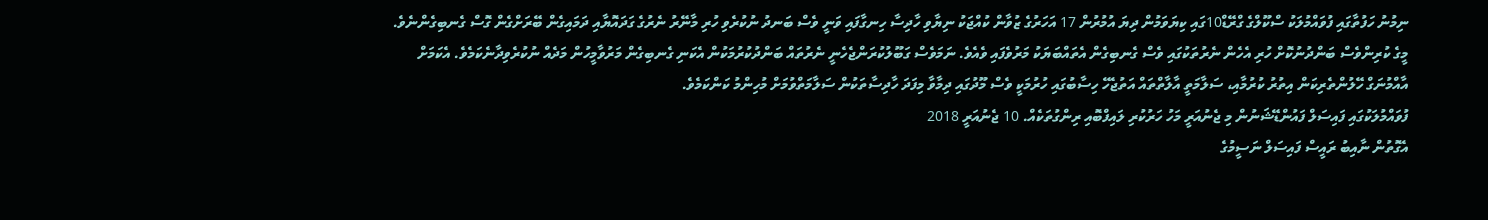ނިމުނު ހަފުތާގައި ފުވައްމުލަކު ސްކޫލްގެ ގްރޭޑް10ގައި ކިޔަވަމުން ދިޔަ އުމުރުން 17 އަހަރުގެ ޒުވާން ކުއްޖަކު ނިޔާވި ހާދިސާ ހިނގާފައި ވަނީ ވެސް ބަނދު ނުކުރެވި ހުރި މާނޭރު ނެރުގެ ގަދައޮޔާއި ދަމައިގެން ބޭރަށްގެން ގޮސް ގެނބިގެންނެވެ. މީގެ ކުރިންވެސް ބަންދުނުކޮށް ހުރި އެހެން ނެރުތަކުގައި ވެސް ގެނބިގެން އެތައްބަޔަކު މަރުވެފައި ވެއެވެ. ނަމަވެސް ގަބޫލުކުރަންޖެހެނީ ނެރުތައް ބަންދުކުރުމަކުން އެކަނި ގެނބިގެން މަރުވާމީހުން މަދެއް ނުކުރެވިދާނެކަމެވެ. އެކަމަށް އާއްމުނަގް ހޭލުންތެރިކަން އިތުރު ކުރުމާއި، ސަލާމަތީ އާލާތްތައް އަތުޖެހޭ ހިސާބުގައި ހުރުމަކީ ވެސް މޫދުގައި ދިމާވާ މިފަދަ ހާދިސާތަކުން ސަލާމަތްވުމަށް މުހިންމު ކަންކަމެވެ.
ފުވައްމުލަކުގައި ފައިސަލް ފައުންޑޭޝަނުން މި ޖެނުއަރީ މަހު ހަރުކުރި ލައިފްބޮއި ރިންގުތަކެއް. 10 ޖެނުއަރީ 2018
އެގޮތުން ނާއިބު ރައީސް ފައިސަލް ނަސީމުގެ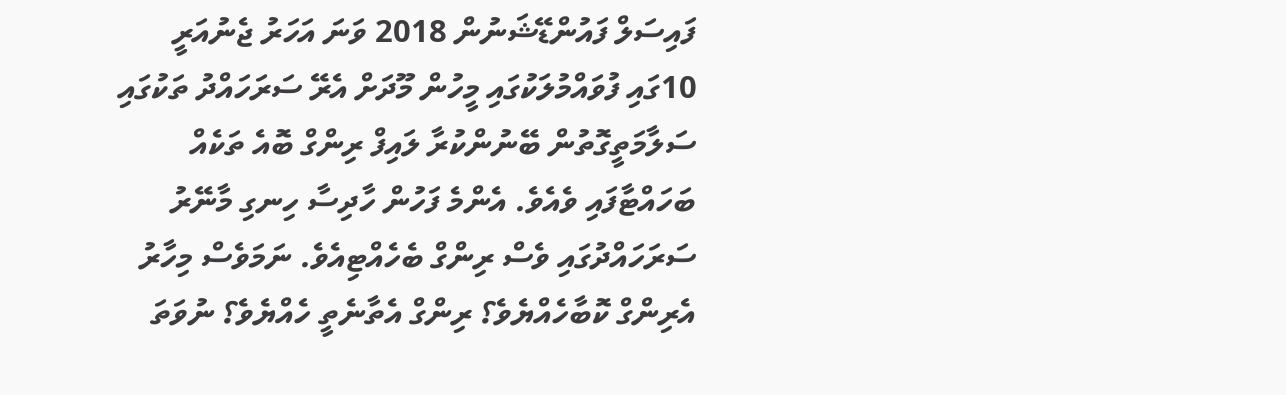ފައިސަލް ފައުންޑޭޝަނުން 2018 ވަނަ އަހަރު ޖެނުއަރީ 10ގައި ފުވައްމުލަކުގައި މީހުން މޫދަށް އެރޭ ސަރަހައްދު ތަކުގައި ސަލާމަތީގޮތުން ބޭނުންކުރާ ލައިފް ރިންގް ބޮއެ ތަކެއް ބަހައްޓާފައި ވެއެވެ. އެންމެ ފަހުން ހާދިސާ ހިނގި މާނޭރު ސަރަހައްދުގައި ވެސް ރިންގް ބެހެއްޓިއެވެ. ނަމަވެސް މިހާރު އެރިންގް ކޮބާހެއްޔެވެ؟ ރިންގް އެތާނެތީ ހެއްޔެވެ؟ ނުވަތަ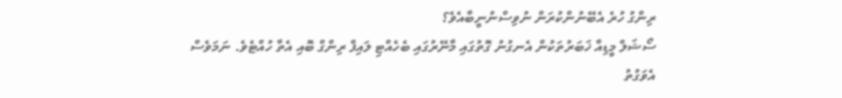ރިންގު ހުރެ އެބޭނުންކުރަން ނުވިސްނުނީބާއެވެ؟
ސޯޝަލް މީޑިއާ ޚަބަރުތަކުން އެނގުނު ގޮތުގައި މާނޭރުގައި ބެހެއްޓި ލައިފް ރިންގް ބޮއި އެތާ ހުއްޓެވެ. ނަމަވެސް އެވަގުތު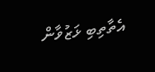އެތާތިބި ޅަޒުވާން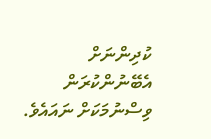ކުދިންނަށް އެބޭނުންކުރަން ވިސްނުމަކަށް ނައައެވެ.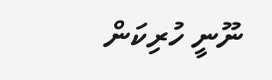ނޫނީ ހުރިކަން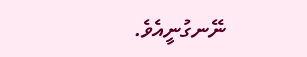ނޭނގުނީއެވެ.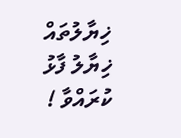ޚިޔާލުތައް
ޚިޔާލު ފާޅު ކުރައްވާ !